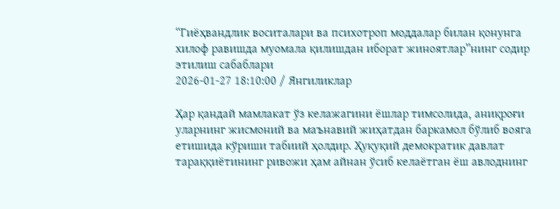“Гиёҳвандлик воситалари ва психотроп моддалар билан қонунга хилоф равишда муомала қилишдан иборат жиноятлар”нинг содир этилиш сабаблари
2026-01-27 18:10:00 / Янгиликлар

Ҳар қандай мамлакат ўз келажагини ёшлар тимсолида, аниқроғи уларнинг жисмоний ва маънавий жиҳатдан баркамол бўлиб вояга етишида кўриши табиий ҳолдир. Ҳуқуқий демократик давлат тараққиётининг ривожи ҳам айнан ўсиб келаётган ёш авлоднинг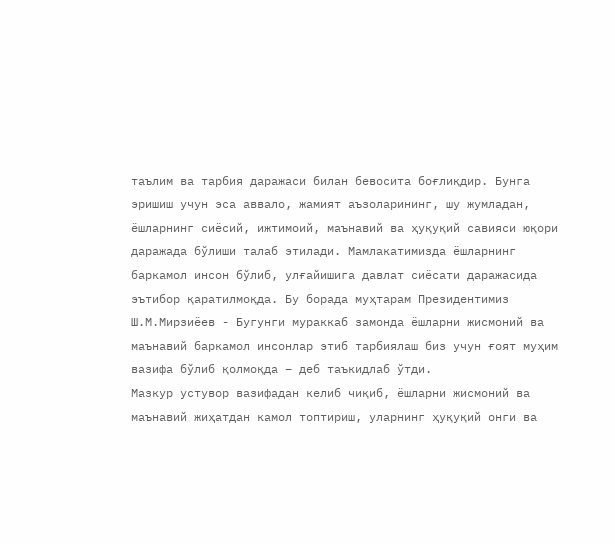таълим ва тарбия даражаси билан бевосита боғлиқдир. Бунга эришиш учун эса аввало, жамият аъзоларининг, шу жумладан, ёшларнинг сиёсий, ижтимоий, маънавий ва ҳуқуқий савияси юқори даражада бўлиши талаб этилади. Мамлакатимизда ёшларнинг баркамол инсон бўлиб, улғайишига давлат сиёсати даражасида эътибор қаратилмоқда. Бу борада муҳтарам Президентимиз Ш.М.Мирзиёев - Бугунги мураккаб замонда ёшларни жисмоний ва маънавий баркамол инсонлар этиб тарбиялаш биз учун ғоят муҳим вазифа бўлиб қолмоқда – деб таъкидлаб ўтди.
Мазкур устувор вазифадан келиб чиқиб, ёшларни жисмоний ва маънавий жиҳатдан камол топтириш, уларнинг ҳуқуқий онги ва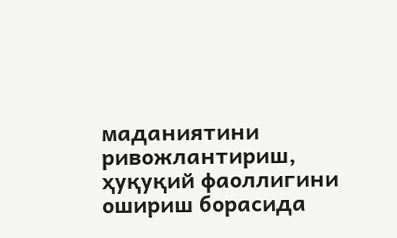маданиятини ривожлантириш, ҳуқуқий фаоллигини ошириш борасида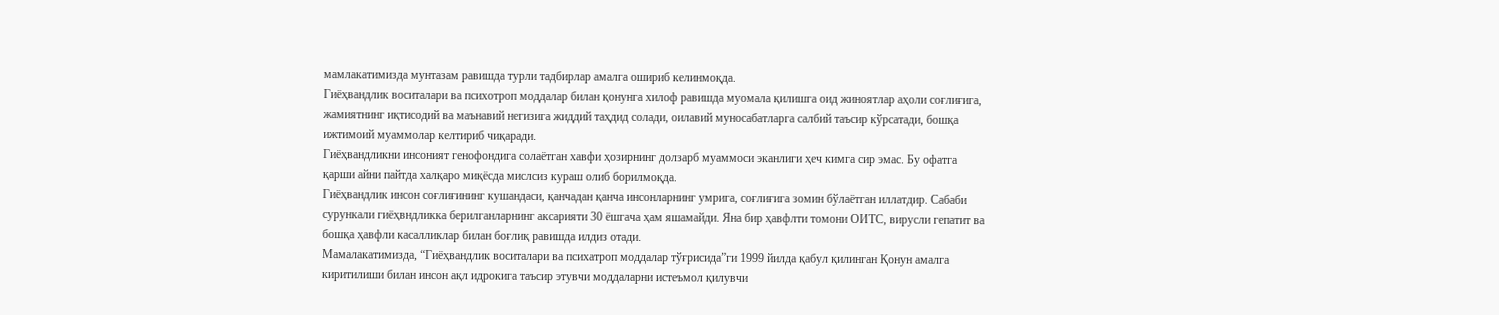мамлакатимизда мунтазам равишда турли тадбирлар амалга ошириб келинмоқда.
Гиёҳвандлик воситалари ва психотроп моддалар билан қонунга хилоф равишда муомала қилишга оид жиноятлар аҳоли соғлиғига, жамиятнинг иқтисодий ва маънавий негизига жиддий таҳдид солади, оилавий муносабатларга салбий таъсир кўрсатади, бошқа ижтимоий муаммолар келтириб чиқаради.
Гиёҳвандликни инсоният генофондига солаётган хавфи ҳозирнинг долзарб муаммоси эканлиги ҳеч кимга сир эмас. Бу офатга қарши айни пайтда халқаро миқёсда мислсиз кураш олиб борилмоқда.
Гиёҳвандлик инсон соғлиғининг кушандаси, қанчадан қанча инсонларнинг умрига, соғлиғига зомин бўлаётган иллатдир. Сабаби сурункали гиёҳвндликка берилганларнинг аксарияти 30 ёшгача ҳам яшамайди. Яна бир ҳавфлти томони ОИТС, вирусли гепатит ва бошқа ҳавфли касалликлар билан боғлиқ равишда илдиз отади.
Мамалакатимизда, “Гиёҳвандлик воситалари ва психатроп моддалар тўғрисида”ги 1999 йилда қабул қилинган Қонун амалга киритилиши билан инсон ақл идрокига таъсир этувчи моддаларни истеъмол қилувчи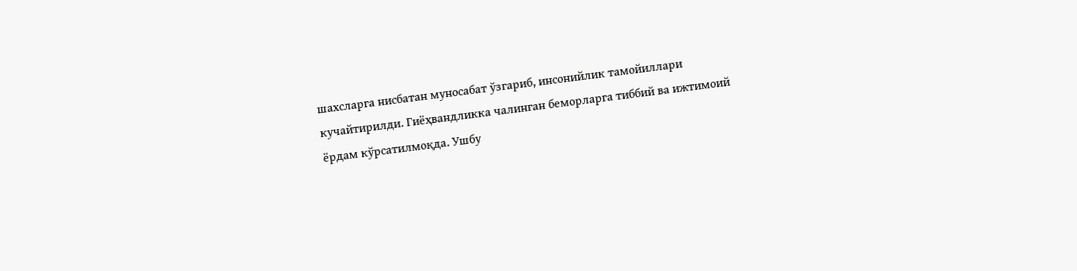шахсларга нисбатан муносабат ўзгариб, инсонийлик тамойиллари кучайтирилди. Гиёҳвандликка чалинган беморларга тиббий ва ижтимоий ёрдам кўрсатилмоқда. Ушбу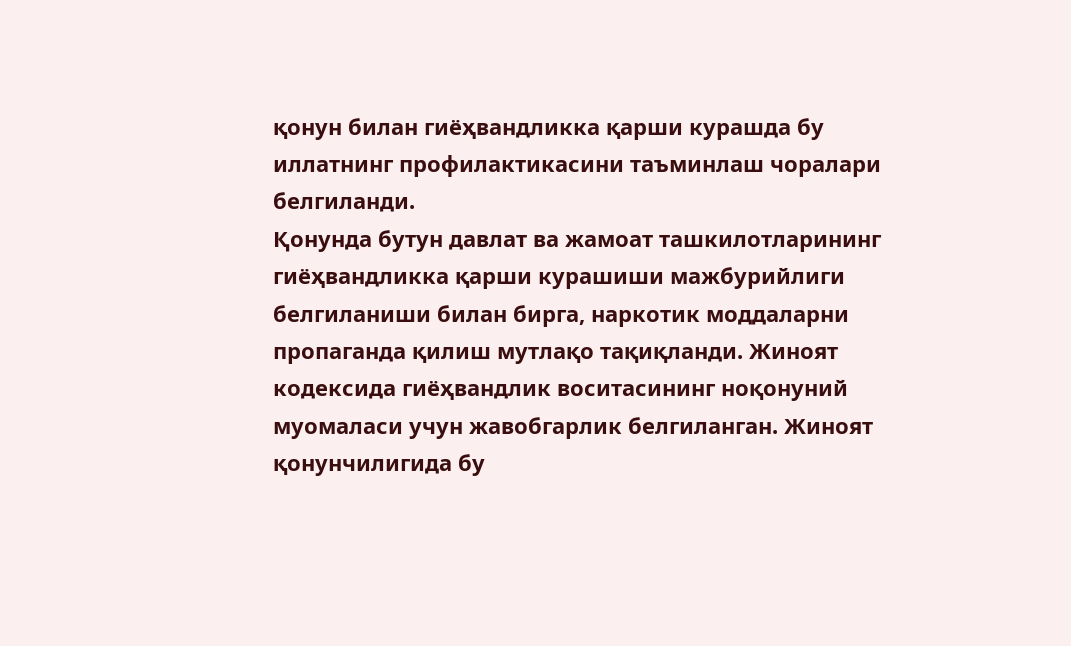қонун билан гиёҳвандликка қарши курашда бу иллатнинг профилактикасини таъминлаш чоралари белгиланди.
Қонунда бутун давлат ва жамоат ташкилотларининг гиёҳвандликка қарши курашиши мажбурийлиги белгиланиши билан бирга, наркотик моддаларни пропаганда қилиш мутлақо тақиқланди. Жиноят кодексида гиёҳвандлик воситасининг ноқонуний муомаласи учун жавобгарлик белгиланган. Жиноят қонунчилигида бу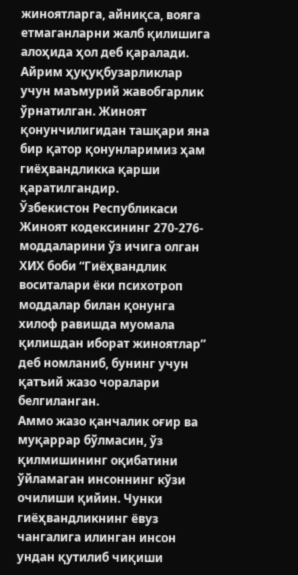жиноятларга, айниқса, вояга етмаганларни жалб қилишига алоҳида ҳол деб қаралади. Айрим ҳуқуқбузарликлар учун маъмурий жавобгарлик ўрнатилган. Жиноят қонунчилигидан ташқари яна бир қатор қонунларимиз ҳам гиёҳвандликка қарши қаратилгандир.
Ўзбекистон Республикаси Жиноят кодексининг 270-276-моддаларини ўз ичига олган ХИХ боби “Гиёҳвандлик воситалари ёки психотроп моддалар билан қонунга хилоф равишда муомала қилишдан иборат жиноятлар” деб номланиб, бунинг учун қатъий жазо чоралари белгиланган.
Аммо жазо қанчалик оғир ва муқаррар бўлмасин, ўз қилмишининг оқибатини ўйламаган инсоннинг кўзи очилиши қийин. Чунки гиёҳвандликнинг ёвуз чангалига илинган инсон ундан қутилиб чиқиши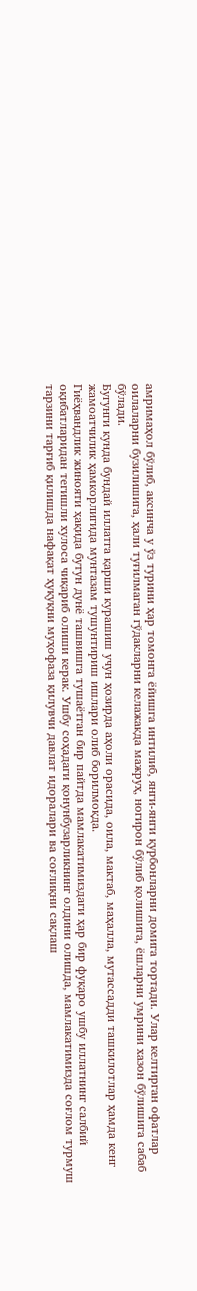амримаҳол бўлиб, аксинча у ўз турини ҳар томонга ёйишга интилиб, янги-янги қурбонларни домига тортади. Улар келтирган офатлар оилаларни бузилишига, ҳали туғилмаган гўдакларни келажакда мажруҳ, ногирон бўлиб қолишига, ёшларни умрини хазон бўлишига сабаб бўлади.
Бугунги кунда бундай иллатга қарши курашиш учун ҳозирда аҳоли орасида, оила, мактаб, маҳалла, мутассадди ташкилотлар ҳамда кенг жамоатчилик ҳамкорлигида мунтазам тушунтириш ишлари олиб борилмоқда.
Гиёҳвандлик жинояти ҳақида бутун дунё ташвишга тушаётган бир пайтда мамлакатимиздаги ҳар бир фуқаро ушбу иллатнинг салбий оқибатларидан тегишли хулоса чиқариб олиши керак. Ушбу соҳадаги қонунбузарликнинг олдини олишда, мамлакатимизда соғлом турмуш тарзини тарғиб қилишда нафақат ҳуқуқни муҳофаза қилувчи давлат идоралари ва соғлиқни сақлаш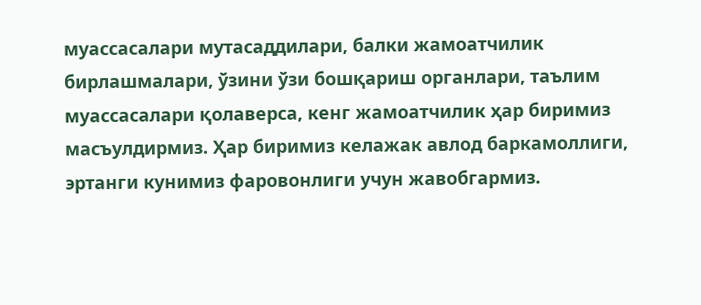муассасалари мутасаддилари, балки жамоатчилик бирлашмалари, ўзини ўзи бошқариш органлари, таълим муассасалари қолаверса, кенг жамоатчилик ҳар биримиз масъулдирмиз. Ҳар биримиз келажак авлод баркамоллиги, эртанги кунимиз фаровонлиги учун жавобгармиз.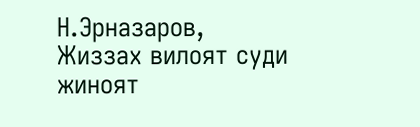Н.Эрназаров,
Жиззах вилоят суди жиноят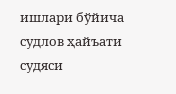ишлари бўйича судлов ҳайъати судяси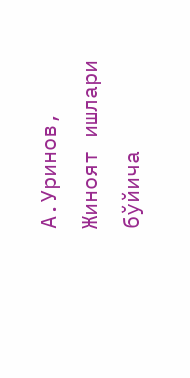А.Уринов,
Жиноят ишлари бўйича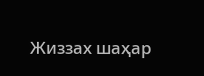Жиззах шаҳар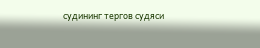судининг тергов судяси